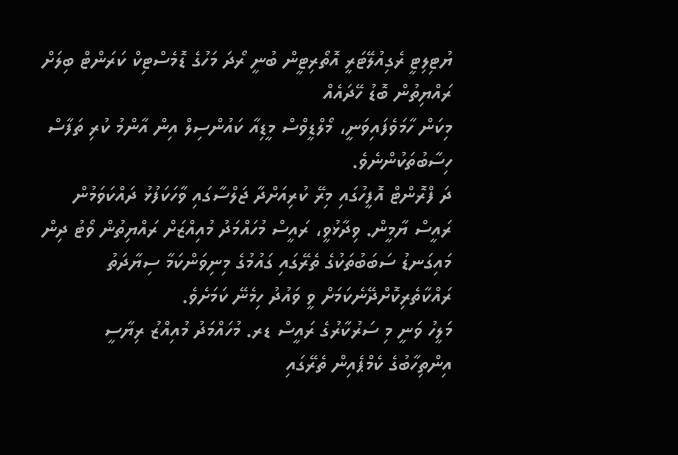ޔުޓިލިޓީ ރެގިއުލޭޓަރީ އޮތޯރިޓީން ބުނީ ރޯދަ މަހުގެ ޑޮމެސްޓިކް ކަރަންޓް ބިލަށް ރައްޔިތުން ބޮޑު ހޭދައެއް
މިކަން ހާމަވެފައިވަނީ، މޯލްޑީވްސް މީޑިއާ ކައުންސިލް އިން އާންމު ކުރި ތަފާސް ހިސާބުތަކުންނެވެ.
ދަ ފްރޮންޓް އޮފީހުގައި މިރޭ ކުރިއަށްދާ ޖަލްސާގައި ވާހަކަފުޅު ދައްކަވަމުން ރައީސް ޔާމީން. ވިދާޅުވީ، ރައީސް މުހައްމަދު މުއިއްޒަށް ރައްޔިތުން ވޯޓު ދިން މައިގަނޑު ސަބަބުތަކުގެ ތެރޭގައި ގައުމުގެ މިނިވަންކަމާ ސިޔާދަތު ރައްކާތެރިކޮށްދޭނެކަމަށް ވީ ވައުދު ހިމެނޭ ކަމަށެވެ.
މަލީހު ވަނީ މި ސަރުކާރުގެ ރައީސް ޑރ. މުހައްމަދު މުއިއްޒު ރިޔާސީ އިންތިހާބުގެ ކެމްޕެއިން ތެރޭގައި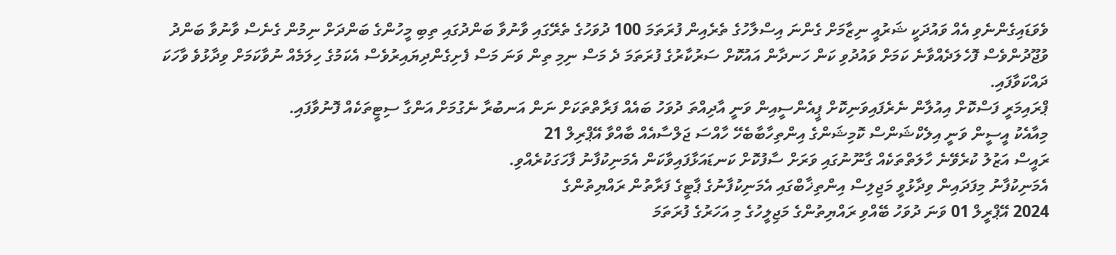ވެވަޑައިގެންނެވި އެއް ވައުދަކީ ޝަރުއީ ނިޒާމަށް ގެންނަ އިސްލާހުގެ ތެރެއިން ފުރަތަމަ 100 ދުވަހުގެ ތެރޭގައި ވާނުވާ ބަންދުގައި ތިބި މީހުންގެ ބަންދަށް ނިމުން ގެނެސް ވާނުވާ ބަންދު ވުޖޫދުންވެސް ފޮހެލަދެއްވާނެ ކަމަށް ވައުދުވި ކަން ހަނދާން އައުކޮށް ސަރުކާރުގެ ފުރަތަމަ ދެ މަސް ނިމި ތިން ވަނަ މަސް ފެށިގެންދިޔައިރުވެސް އެކަމުގެ ހިލަމެއް ނުވާކަމަށް ވިދާޅުވެ ވާހަކަ ދައްކަވާފައި.
ޕްރައިމަރީ ފަސްކޮށް އިއުލާން ނެރެފައިވަނިކޮށް ޕީއެންސީއިން ވަނީ އާދިއްތަ ދުވަހު ބައެއް ފަރާތްތަކަށް ނަން އަނބުރާ ނެގުމަށް އަންގާ ސިޓީތަކެއް ފޮނުވާފައި.
މިއާއެކު އީސީން ވަނީ އިލެކްޝަންސް ކޮމިޝަންގެ އިންތިހާބާބެހޭ ހާއްސަ ޖަލްސާއެއް ބާއްވާ އޭޕްރިލް 21
ރައީސް އަޒުލު ކުރެވޭނެ ހާލަތްތަކެއް ގާނޫނުގައި ވަރަށް ސާފުކޮށް ކަނޑައަޅާފައިވާކަން އެމަނިކުފާނު ފާހަގަކުރެއްވި.
އެމަނިކުފާނު މިފަދައިން ވިދާޅުވީ މަޖިލިސް އިންތިޚާބްގައި އެމަނިކުފާނުގެ ޕާޓީގެ ފަރާތުން ރައްޔިތުންގެ
2024 އޭޕްރީލް 01 ވަނަ ދުވަހު ބޭއްވި ރައްޔިތުންގެ މަޖިލީހުގެ މި އަހަރުގެ ފުރަތަމަ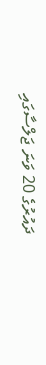ދައުރުގެ 20 ވަނަ ޖަލްސާގައި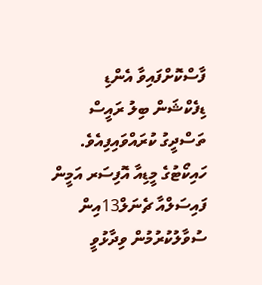ފާސްކޮށްފައިވާ އެންޑި ޑިފެކްޝަން ބިލު ރައީސް ތަސްދީގު ކުރައްވައިފިއެވެ.
ހައިކޯޓުގެ މީޑިއާ އޮފިސަރ އަމީން ފައިސަލްއާ ޗެނަލް13އިން ސުވާލުކުރުމުން ވިދާޅުވީ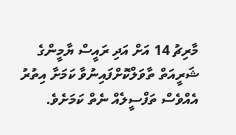މާރިޗު 14 އަށް އަދި ރައީސް ޔާމީންގެ ޝަރީއަތް ތާވަލްކޮށްފައިނުވާ ކަމަށާ އިތުރު އެއްވެސް ތަފްސީލެއް ނެތް ކަމަށެވެ.